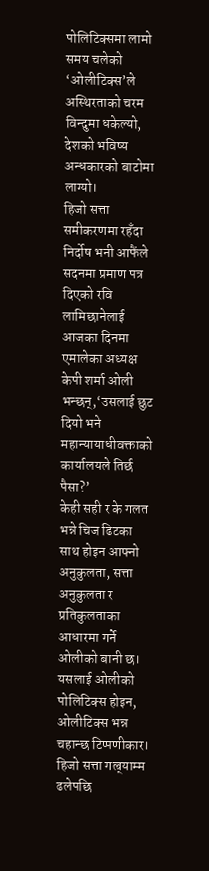पोलिटिक्समा लामो समय चलेको ‘ओलीटिक्स’ले अस्थिरताको चरम विन्दुमा धकेल्यो, देशको भविष्य अन्धकारको बाटोमा लाग्यो।
हिजो सत्ता समीकरणमा रहँदा निर्दोष भनी आफैंले सदनमा प्रमाण पत्र दिएको रवि लामिछानेलाई आजका दिनमा एमालेका अध्यक्ष केपी शर्मा ओली भन्छन्,‘उसलाई छुट दियो भने महान्यायाधीवक्ताको कार्यालयले तिर्छ पैसा?’
केही सही र के गलत भन्ने चिज ढिटका साथ होइन आफ्नो अनुकुलता, सत्ता अनुकुलता र प्रतिकुलताका आधारमा गर्ने ओलीको बानी छ। यसलाई ओलीको पोलिटिक्स होइन, ओलीटिक्स भन्न चहान्छ टिप्पणीकार।
हिजो सत्ता गल्र्याम्म ढलेपछि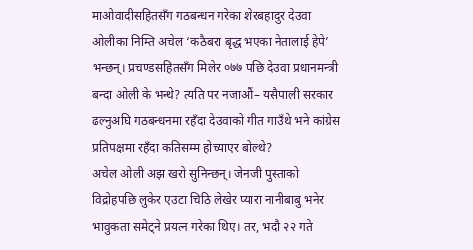माओवादीसहितसँग गठबन्धन गरेका शेरबहादुर देउवा ओलीका निम्ति अचेल ‘कठैबरा बृद्ध भएका नेतालाई हेपे’ भन्छन्। प्रचण्डसहितसँग मिलेर ०७७ पछि देउवा प्रधानमन्त्री बन्दा ओली के भन्थे? त्यति पर नजाऔं– यसैपाली सरकार ढल्नुअघि गठबन्धनमा रहँदा देउवाको गीत गाउँथे भने कांग्रेस प्रतिपक्षमा रहँदा कतिसम्म होच्याएर बोल्थे?
अचेल ओली अझ खरो सुनिन्छन्। जेनजी पुस्ताको विद्रोहपछि लुकेर एउटा चिठि लेखेर प्यारा नानीबाबु भनेर भावुकता समेट्ने प्रयत्न गरेका थिए। तर, भदौ २२ गते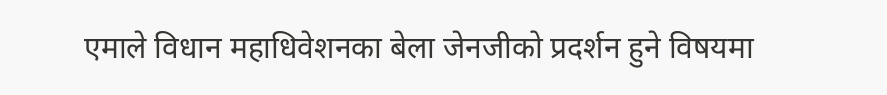एमाले विधान महाधिवेशनका बेला जेनजीको प्रदर्शन हुने विषयमा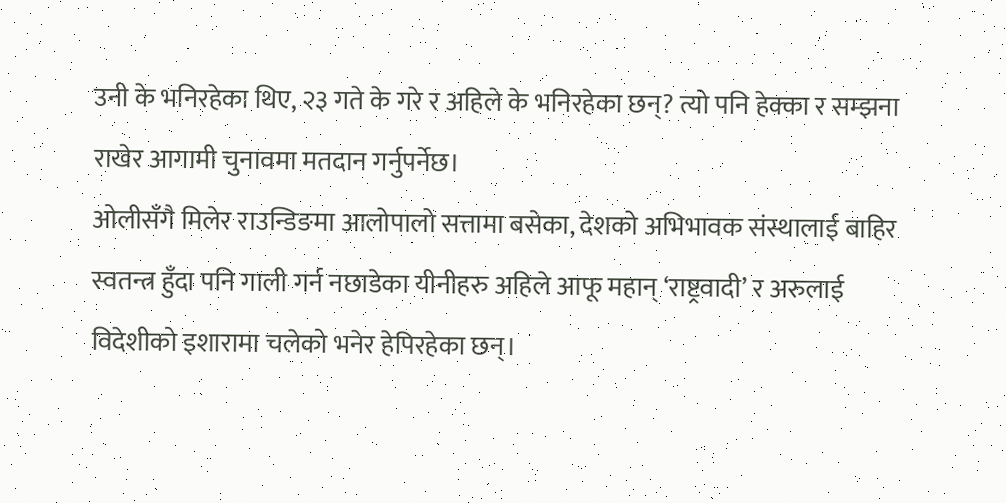उनी के भनिरहेका थिए, २३ गते के गरे र अहिले के भनिरहेका छन्? त्यो पनि हेक्का र सम्झना राखेर आगामी चुनावमा मतदान गर्नुपर्नेछ।
ओलीसँगै मिलेर राउन्डिङमा आलोपालो सत्तामा बसेका, देशको अभिभावक संस्थालाई बाहिर स्वतन्त्र हुँदा पनि गाली गर्न नछाडेका यीनीहरु अहिले आफू महान् ‘राष्ट्रवादी’ र अरुलाई विदेशीको इशारामा चलेको भनेर हेपिरहेका छन्।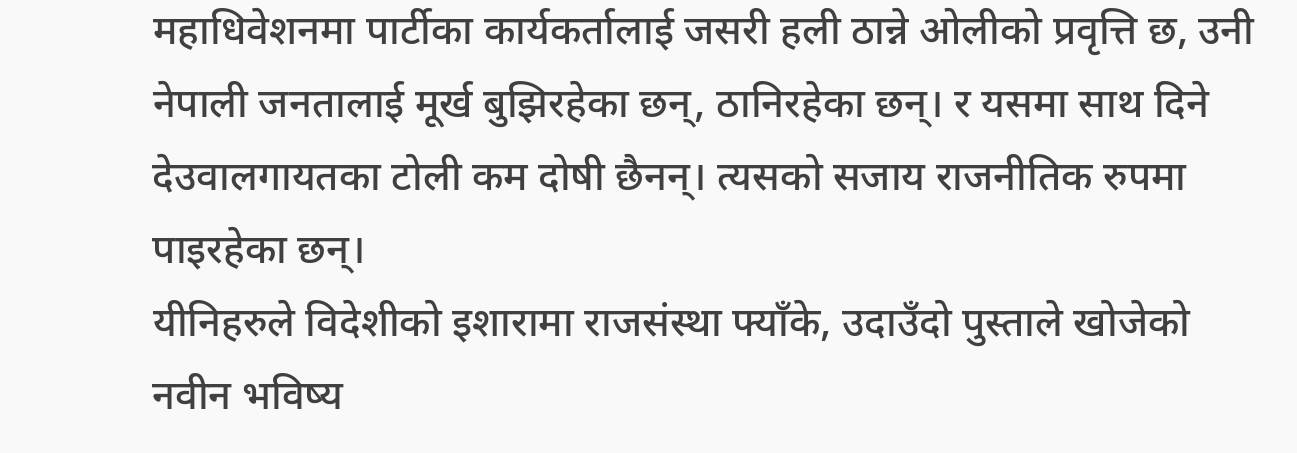महाधिवेशनमा पार्टीका कार्यकर्तालाई जसरी हली ठान्ने ओलीको प्रवृत्ति छ, उनी नेपाली जनतालाई मूर्ख बुझिरहेका छन्, ठानिरहेका छन्। र यसमा साथ दिने देउवालगायतका टोली कम दोषी छैनन्। त्यसको सजाय राजनीतिक रुपमा पाइरहेका छन्।
यीनिहरुले विदेशीको इशारामा राजसंस्था फ्याँके, उदाउँदो पुस्ताले खोजेको नवीन भविष्य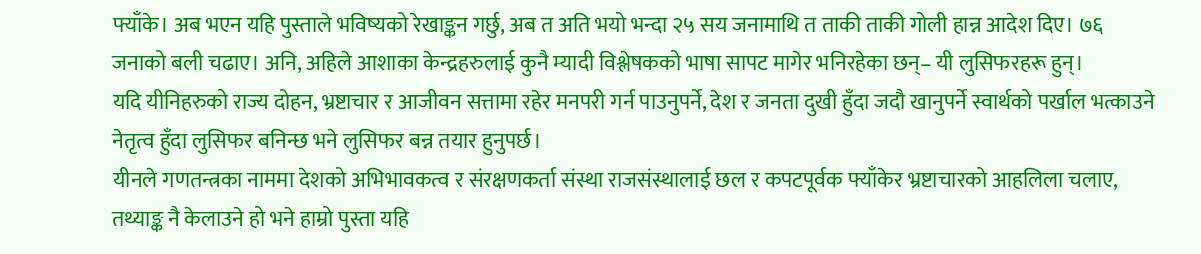फ्याँके। अब भएन यहि पुस्ताले भविष्यको रेखाङ्कन गर्छु, अब त अति भयो भन्दा २५ सय जनामाथि त ताकी ताकी गोली हान्न आदेश दिए। ७६ जनाको बली चढाए। अनि, अहिले आशाका केन्द्रहरुलाई कुनै म्यादी विश्लेषकको भाषा सापट मागेर भनिरहेका छन्– यी लुसिफरहरू हुन्।
यदि यीनिहरुको राज्य दोहन, भ्रष्टाचार र आजीवन सत्तामा रहेर मनपरी गर्न पाउनुपर्ने, देश र जनता दुखी हुँदा जदौ खानुपर्ने स्वार्थको पर्खाल भत्काउने नेतृत्व हुँदा लुसिफर बनिन्छ भने लुसिफर बन्न तयार हुनुपर्छ।
यीनले गणतन्त्रका नाममा देशको अभिभावकत्व र संरक्षणकर्ता संस्था राजसंस्थालाई छल र कपटपूर्वक फ्याँकेर भ्रष्टाचारको आहलिला चलाए, तथ्याङ्क नै केलाउने हो भने हाम्रो पुस्ता यहि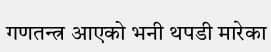गणतन्त्र आएको भनी थपडी मारेका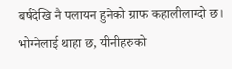बर्षदेखि नै पलायन हुनेको ग्राफ कहालीलाग्दो छ।
भोग्नेलाई थाहा छ, यीनीहरुको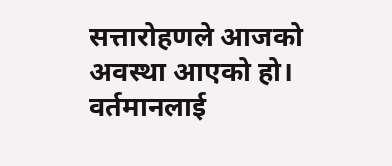सत्तारोहणले आजको अवस्था आएको हो। वर्तमानलाई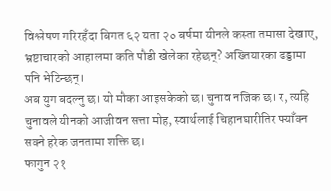विश्लेषण गरिरहँदा बिगत ६२ यता २० बर्षमा यीनले कस्ता तमासा देखाए, भ्रष्टाचारको आहालमा कति पौडी खेलेका रहेछन्? अख्तियारका ढड्डामा पनि भेटिन्छन्।
अब युग बदल्नु छ। यो मौका आइसकेको छ। चुनाव नजिक छ। र, त्यहि चुनावले यीनको आजीवन सत्ता मोह, स्वार्थलाई चिहानघारीतिर फ्याँक्न सक्ने हरेक जनतामा शक्ति छ।
फागुन २१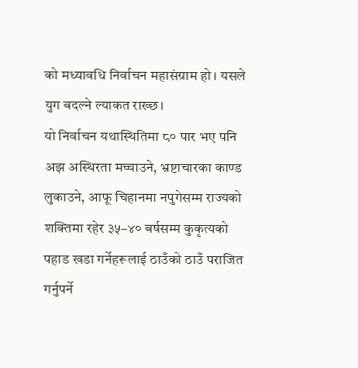को मध्यावधि निर्वाचन महासंग्राम हो। यसले युग बदल्ने ल्याकत राख्छ।
यो निर्वाचन यथास्थितिमा ८० पार भए पनि अझ अस्थिरता मच्चाउने, भ्रष्टाचारका काण्ड लुकाउने, आफू चिहानमा नपुगेसम्म राज्यको शक्तिमा रहेर ३५–४० बर्षसम्म कुकृत्यको पहाड खडा गर्नेहरूलाई ठाउँको ठाउँ पराजित गर्नुपर्ने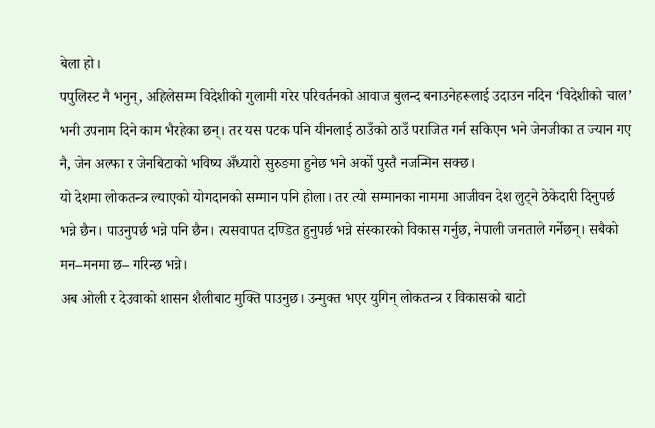बेला हो।
पपुलिस्ट नै भनुन्, अहिलेसम्म विदेशीको गुलामी गरेर परिवर्तनको आवाज बुलन्द बनाउनेहरूलाई उदाउन नदिन ‘विदेशीको चाल’ भनी उपनाम दिने काम भैरहेका छन्। तर यस पटक पनि यीनलाई ठाउँको ठाउँ पराजित गर्न सकिएन भने जेनजीका त ज्यान गए नै, जेन अल्फा र जेनबिटाको भविष्य अँध्यारो सुरुङमा हुनेछ भने अर्को पुस्तै नजन्मिन सक्छ।
यो देशमा लोकतन्त्र ल्याएको योगदानको सम्मान पनि होला। तर त्यो सम्मानका नाममा आजीवन देश लुट्ने ठेकेदारी दिनुपर्छ भन्ने छैन। पाउनुपर्छ भन्ने पनि छैन। त्यसवापत दण्डित हुनुपर्छ भन्ने संस्कारको विकास गर्नुछ, नेपाली जनताले गर्नेछन्। सबैको मन–मनमा छ– गरिन्छ भन्ने।
अब ओली र देउवाको शासन शैलीबाट मुक्ति पाउनुछ। उन्मुक्त भएर युगिन् लोकतन्त्र र विकासको बाटो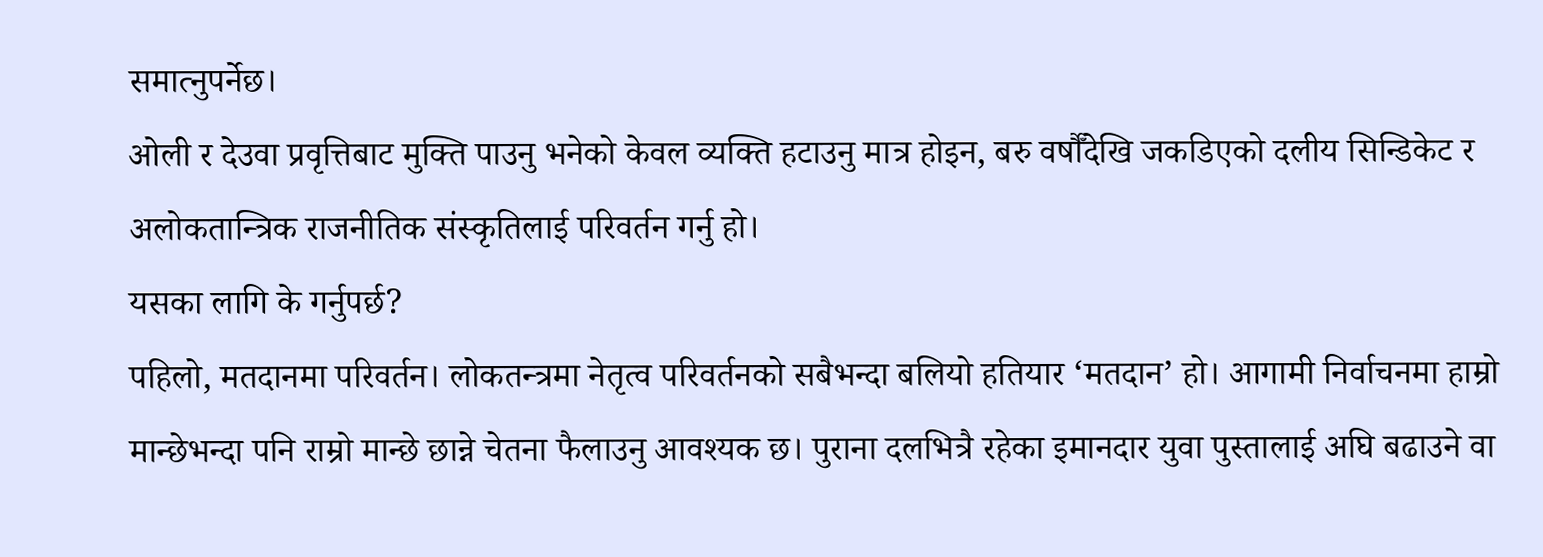समात्नुपर्नेछ।
ओली र देउवा प्रवृत्तिबाट मुक्ति पाउनु भनेको केवल व्यक्ति हटाउनु मात्र होइन, बरु वर्षौँदेखि जकडिएको दलीय सिन्डिकेट र अलोकतान्त्रिक राजनीतिक संस्कृतिलाई परिवर्तन गर्नु हो।
यसका लागि के गर्नुपर्छ?
पहिलो, मतदानमा परिवर्तन। लोकतन्त्रमा नेतृत्व परिवर्तनको सबैभन्दा बलियो हतियार ‘मतदान’ हो। आगामी निर्वाचनमा हाम्रो मान्छेभन्दा पनि राम्रो मान्छे छान्ने चेतना फैलाउनु आवश्यक छ। पुराना दलभित्रै रहेका इमानदार युवा पुस्तालाई अघि बढाउने वा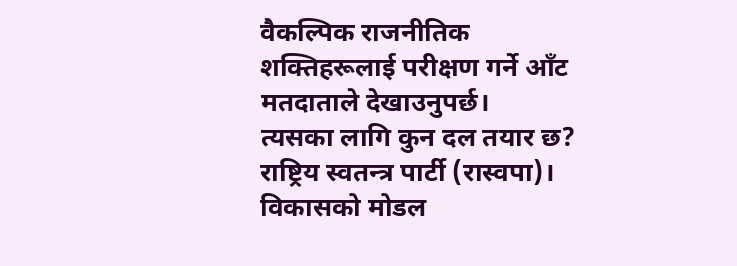वैकल्पिक राजनीतिक शक्तिहरूलाई परीक्षण गर्ने आँट मतदाताले देखाउनुपर्छ।
त्यसका लागि कुन दल तयार छ? राष्ट्रिय स्वतन्त्र पार्टी (रास्वपा)। विकासको मोडल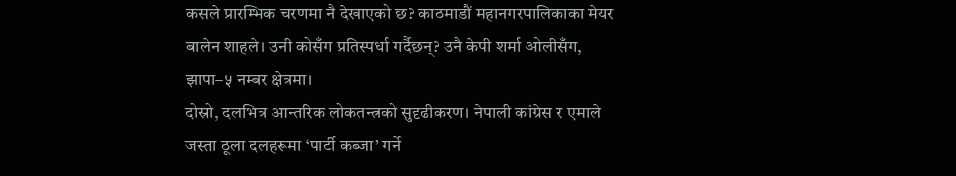कसले प्रारम्भिक चरणमा नै देखाएको छ? काठमाडौं महानगरपालिकाका मेयर बालेन शाहले। उनी कोसँग प्रतिस्पर्धा गर्दैछन्? उनै केपी शर्मा ओलीसँग, झापा–५ नम्बर क्षेत्रमा।
दोस्रो, दलभित्र आन्तरिक लोकतन्त्रको सुदृढीकरण। नेपाली कांग्रेस र एमाले जस्ता ठूला दलहरूमा ‘पार्टी कब्जा’ गर्ने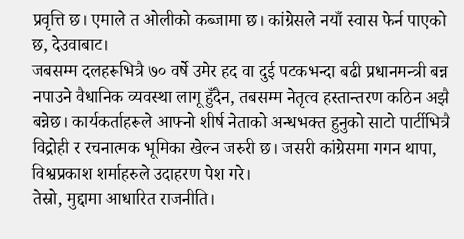प्रवृत्ति छ। एमाले त ओलीको कब्जामा छ। कांग्रेसले नयाँ स्वास फेर्न पाएको छ, देउवाबाट।
जबसम्म दलहरूभित्रै ७० वर्षे उमेर हद वा दुई पटकभन्दा बढी प्रधानमन्त्री बन्न नपाउने वैधानिक व्यवस्था लागू हुँदैन, तबसम्म नेतृत्व हस्तान्तरण कठिन अझै बन्नेछ। कार्यकर्ताहरूले आफ्नो शीर्ष नेताको अन्धभक्त हुनुको साटो पार्टीभित्रै विद्रोही र रचनात्मक भूमिका खेल्न जरुरी छ। जसरी कांग्रेसमा गगन थापा, विश्वप्रकाश शर्माहरुले उदाहरण पेश गरे।
तेस्रो, मुद्दामा आधारित राजनीति।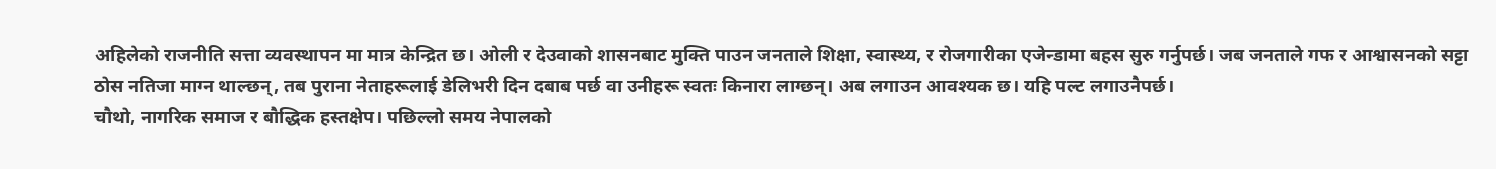अहिलेको राजनीति सत्ता व्यवस्थापन मा मात्र केन्द्रित छ। ओली र देउवाको शासनबाट मुक्ति पाउन जनताले शिक्षा, स्वास्थ्य, र रोजगारीका एजेन्डामा बहस सुरु गर्नुपर्छ। जब जनताले गफ र आश्वासनको सट्टा ठोस नतिजा माग्न थाल्छन्, तब पुराना नेताहरूलाई डेलिभरी दिन दबाब पर्छ वा उनीहरू स्वतः किनारा लाग्छन्। अब लगाउन आवश्यक छ। यहि पल्ट लगाउनैपर्छ।
चौथो, नागरिक समाज र बौद्धिक हस्तक्षेप। पछिल्लो समय नेपालको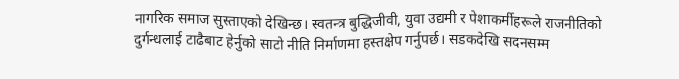नागरिक समाज सुस्ताएको देखिन्छ। स्वतन्त्र बुद्धिजीवी, युवा उद्यमी र पेशाकर्मीहरूले राजनीतिको दुर्गन्धलाई टाढैबाट हेर्नुको साटो नीति निर्माणमा हस्तक्षेप गर्नुपर्छ। सडकदेखि सदनसम्म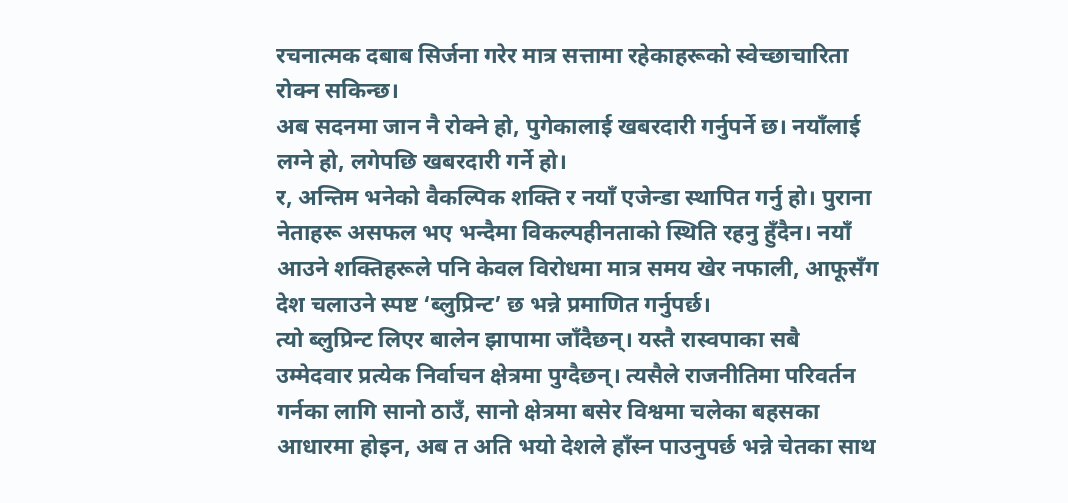रचनात्मक दबाब सिर्जना गरेर मात्र सत्तामा रहेकाहरूको स्वेच्छाचारिता रोक्न सकिन्छ।
अब सदनमा जान नै रोक्ने हो, पुगेकालाई खबरदारी गर्नुपर्ने छ। नयाँलाई लग्ने हो, लगेपछि खबरदारी गर्ने हो।
र, अन्तिम भनेको वैकल्पिक शक्ति र नयाँ एजेन्डा स्थापित गर्नु हो। पुराना नेताहरू असफल भए भन्दैमा विकल्पहीनताको स्थिति रहनु हुँदैन। नयाँ आउने शक्तिहरूले पनि केवल विरोधमा मात्र समय खेर नफाली, आफूसँग देश चलाउने स्पष्ट ‘ब्लुप्रिन्ट’ छ भन्ने प्रमाणित गर्नुपर्छ।
त्यो ब्लुप्रिन्ट लिएर बालेन झापामा जाँदैछन्। यस्तै रास्वपाका सबै उम्मेदवार प्रत्येक निर्वाचन क्षेत्रमा पुग्दैछन्। त्यसैले राजनीतिमा परिवर्तन गर्नका लागि सानो ठाउँ, सानो क्षेत्रमा बसेर विश्वमा चलेका बहसका आधारमा होइन, अब त अति भयो देशले हाँस्न पाउनुपर्छ भन्ने चेतका साथ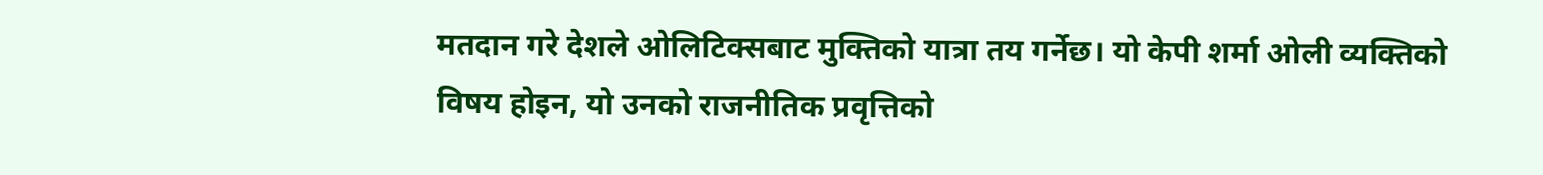मतदान गरे देशले ओलिटिक्सबाट मुक्तिको यात्रा तय गर्नेछ। यो केपी शर्मा ओली व्यक्तिको विषय होइन, यो उनको राजनीतिक प्रवृत्तिको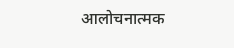आलोचनात्मक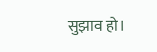सुझाव हो।